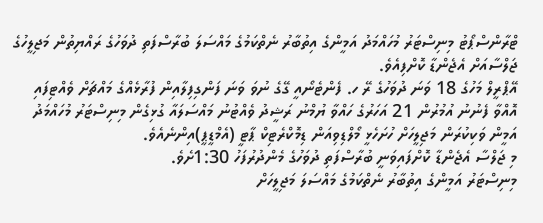ޓްރާންސްޕޯޓު މިނިސްޓަރު މުހައްމަދު އަމީންގެ އިތުބާރު ނެތްކަމުގެ މައްސަލަ ބުރާސްފަތި ދުވަހުގެ ރައްޔިތުން މަޖިލީހުގެ ޖަލްސާއަށް އެޖެންޑާ ކޮށްފިއެވެ.
އޭޕްރީލް މަހުގެ 18 ވަނަ ދުވަހުގެ ރޭ ހ. ފެންޓެނޯއީ ގޭގެ ނުވަ ވަނަ ފަންގިފިލާއިން ފުރާޅެއްގެ މައްޗަށް ވެއްޓިފައި އޮއްވާ ފެނުނު އުމުރުން 21 އަހަރުގެ ހައްވާ ޔުމްނު ރަޝީދު ވެއްޓުނު މައްސަލައާ ގުޅިގެން މިނިސްޓަރު މުހައްމަދު އަމީން ވަކިކުރަން މަޖިލީހަށް ހުށަހެޅީ މޯލްޑިވިއަން ޑިމޮކްރެޓިކް ޕާޓީ (އެމްޑީޕީ)އިންނެއެވެ.
މި ޖަލްސާ އެޖެންޑާ ކޮށްފައިވަނީ ބުރާސްފަތި ދުވަހުގެ މެންދުރުފަހު 1:30ށެވެ.
މިނިސްޓަރު އަމީންގެ އިތުބާރު ނެތްކަމުގެ މައްސަލަ މަޖިލީހަށް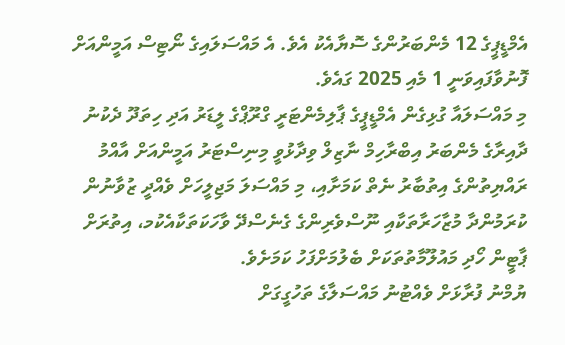އެމްޑީޕީގެ 12 މެންބަރުންގެ ސޮޔާއެކު އެވެ. އެ މައްސަލައިގެ ނޯޓިސް އަމީންއަށް ފޮނުވާފައިވަނީ 1 މެއި 2025 ގައެވެ.
މި މައްސަލައާ ގުޅިގެން އެމްޑީޕީގެ ޕާލިމެންޓަރީ ގްރޫޕްގެ ލީޑަރު އަދި ހިތަދޫ ދެކުނު ދާއިރާގެ މެންބަރު އިބްރާހިމް ނާޒިލް ވިދާޅުވީ މިނިސްޓަރު އަމީންއަށް އާއްމު ރައްޔިތުންގެ އިތުބާރު ނެތް ކަމަށާއި، މި މައްސަލަ މަޖިލީހަށް ވެއްދީ ޒުވާނުން ކުރަމުންދާ މުޒާހަރާތަކާއި ނޫސްވެރިންގެ ގެނެސްދޭ ވާހަކަތަކާއެކުމ، އިތުރަށް ޕާޓީން ހޯދި މައުލޫމާތުތަކަށް ބެލުމަށްފަހު ކަމަށެވެ.
ޔުމްނު ފުރާޅަށް ވެއްޓުނު މައްސަލާގެ ތަހުގީގަށް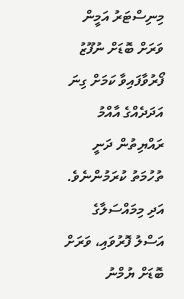މިނިސްޓަރު އަމީން ވަރަށް ބޮޑަށް ނުފޫޒު ފޯރުވާފައިވާ ކަމަށް ގިނަ އަދަދެއްގެ އާއްމު ރައްޔިތުން ދަނީ ތުހުމަތު ކުރަމުންނެވެ. އަދި މިމައްސަލާގެ އަސްލު ފޮރުވައި، ވަރަށް ބޮޑަށް ޔުމްނު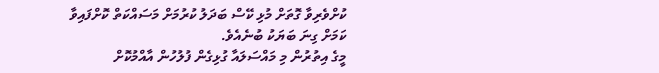ކުށްވެރިވާ ގޮތަށް މުޅި ކޭސް ބަދަލު ކުރުމަށް މަސައްކަތް ކޮށްފައިވާ ކަމަށް ގިނަ ބަޔަކު ބުނެއެވެ.
މީގެ އިތުރުން މި މައްސަލައާ ގުޅިގެން ފުލުހުން އާއްމުކޮށް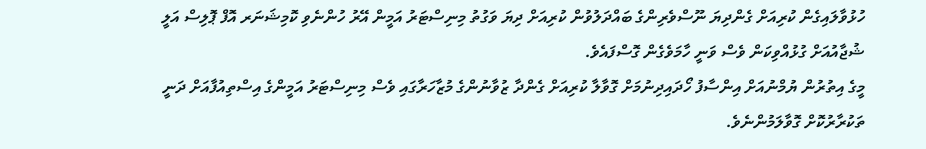ހުޅުވާލައިގެން ކުރިއަށް ގެންދިޔަ ނޫސްވެރިންގެ ބައްދަލުވުން ކުރިއަށް ދިޔަ ވަގުތު މިނިސްޓަރު އަމީން އޭރު ހުންނެވި ކޮމިޝަނަރ އޮފް ޕޮލިސް އަލީ ޝުޖާއުއަށް ގުޅުއްވިކަން ވެސް ވަނީ ހާމަވެގެން ގޮސްފައެވެ.
މީގެ އިތުރުން ޔުމްނުއަށް އިންސާފު ހޯދައިދިނުމަށް ގޮވާލާ ކުރިއަށް ގެންދާ ޒުވާނުންގެ މުޒާހަރާގައި ވެސް މިނިސްޓަރު އަމީންގެ އިސްތިއުފާއަށް ދަނީ ތަކުރާރުކޮށް ގޮވާލަމުންނެވެ.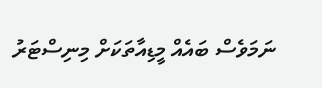ނަމަވެސް ބައެއް މީޑިއާތަކަށް މިނިސްޓަރު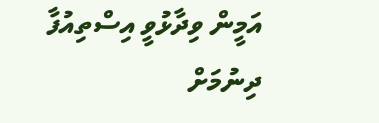އަމީން ވިދާޅުވީ އިސްތިއުފާ ދިނުމަށް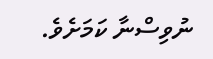ނުވިސްނާ ކަމަށެވެ.